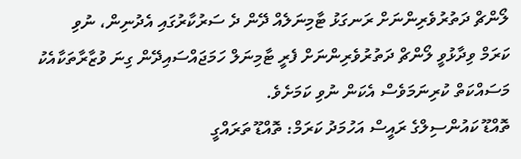ލޯންޗް ދަތުރުވެރިންނަށް ރަނގަޅު ޓާމިނަލެއް ދޭން ދެ ސަރުކާރުގައި އެދުނިން، ނުވި
ކަރަމް ވިދާޅުވީ ލޯންޗް ދަތުރުވެރިންނަށް ފެރީ ޓާމިނަލް ހަމަޖައްސައިދޭން ގިނަ ވުޒާރާތަކާއެކު މަސައްކަތް ކުރިނަމަވެސް އެކަން ނުވި ކަމަށެވެ.
ތޮއްޑޫ ކައުންސިލްގެ ރައީސް އަހުމަދު ކަރަމް: ތޮއްޑޫ ތަރައްގީ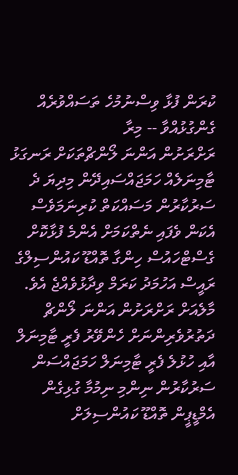ކުރަން ފުޅާ ވިސްނުމުހެ ތަސައްވުރެއް ގެންގުޅުއްވާ -- މިރާ
ރަށްރަށުން އަންނަ ލޯންޗްތަކަށް ރަނގަޅު ޓާމިނަލެއް ހަމަޖައްސައިދޭން މިދިޔަ ދެ ސަރުކާރުން މަސައްކަތް ކުރިނަމަވެސް އެކަން ވެފައި ނެތްކަމަށް އެންމެ ފުޅާކޮށް ގެސްޓްހައުސް ހިންގާ ތޮއްޑޫ ކައުންސިލްގެ ރައީސް އަހުމަދު ކަރަމް ވިދާޅުވެއްޖެ އެވެ.
މާލެއަށް ރަށްރަށުން އަންނަ ލޯންޗް ދަތުރުވެރިންނަށް ހެންވޭރު ފެރީ ޓާމިނަލް އާއި ހުޅުލެ ފެރީ ޓާމިނަލް ހަމަޖައްސަން ސަރުކާރުން ނިންމި ނިމުމާ ގުޅިގެން އެމްޑީޕީން ތޮއްޑޫ ކައުންސިލަށް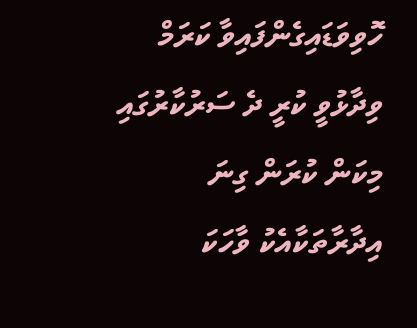ހޮވިވަޑައިގެންފައިވާ ކަރަމް ވިދާޅުވީ ކުރީ ދެ ސަރުކާރުގައި މިކަން ކުރަން ގިނަ އިދާރާތަކާއެކު ވާހަކަ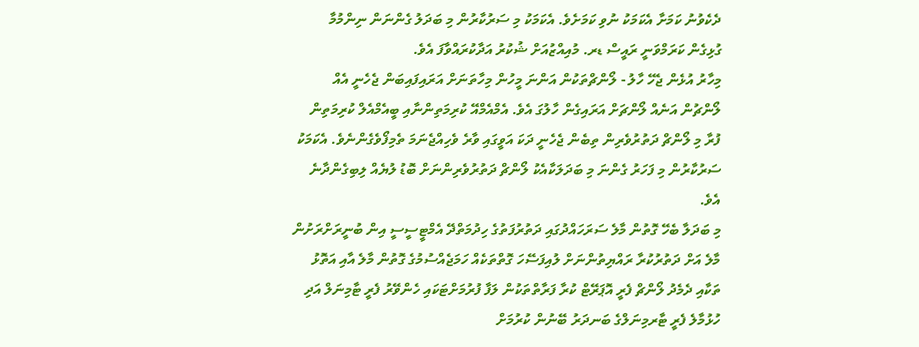ދެކެވުނު ކަމަށާ އެކަމަކު ނުވި ކަމަށެވެ. އެކަމަކު މި ސަރުކާރުން މި ބަދަލު ގެންނަން ނިންމުމާ ގުޅިގެން ކަރަމްވަނީ ރައީސް ޑރ. މުއިއްޒުއަށް ޝުކުރު އަދާކުރައްވާފަ އެވެ.
މިހާރު އުޅެން ޖެހޭ ހާލު - ލޯންޗްތަކުން އަންނަ މީހުން މިހާތަނަށް އަރައިފައިބަން ޖެހެނީ އެއް ލޯންޗުން އަނެއް ލޯންޗަށް އަރައިގެން ހާލުގަ އެވެ. އެމްއެމްއޭ ކުރިމަތިންނާއި ބީއެމްއެލް ކުރިމަތިން ފުރާ މި ލޯންޗް ދަތުރުވެރިން ތިބެން ޖެހެނީ ދަކަ އަވީގައި ވާރެ ވެހިއްޖެނަމަ ތެމިފޯވެގެންނެވެ. އެކަމަކު ސަރުކާރުން މި ފަހަރު ގެންނަ މި ބަދަލަކާއެކު ލޯންޗް ދަތުރުވެރިންނަށް ބޮޑު ލުޔެއް ލިބިގެންދާނެ އެވެ.
މި ބަދަލާ ބެހޭ ގޮތުން މާލެ ސަރަހައްދުގައި ދަތުރުފަތުގެ ހިދުމަތްދޭ އެމްޓީސީސީ އިން ބުނީރަށްރަށުން މާލެ އަށް ދަތުރުކުރާ ރައްޔިތުންނަށް ލުއިފަސޭހަ ގޮތްތަކެއް ހަމަޖެއްސުމުގެ ގޮތުން މާލެ އާއި އަތޮޅު ތަކާއި ދެމެދު ލޯންޗް ފެރީ އޮޕަރޭޓް ކުރާ ފަރާތްތަކުން ލަފާ ފުރުމަށްޓަކައި ހެންވޭރު ފެރީ ޓާމިނަލް އަދި ހުޅުމާލެ ފެރީ ޓާރމިނަލްގެ ބަނދަރު ބޭނުން ކުރުމަށް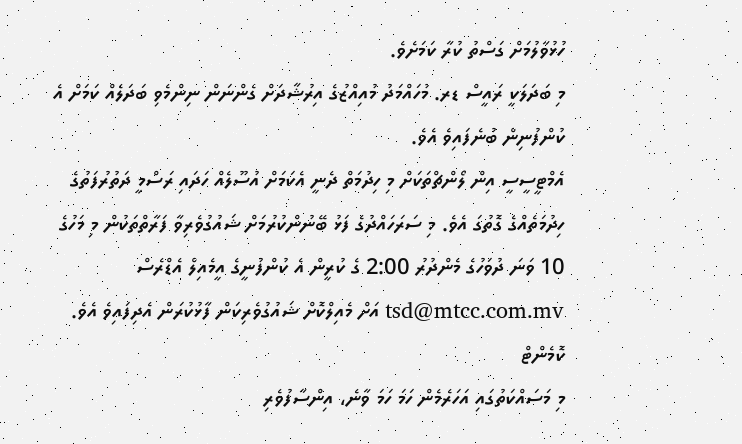ހުޅުވާލުމަށް ގަސްތު ކުރާ ކަމަށެވެ.
މި ބަދަލަކީ ރައީސް ޑރ. މުހައްމަދު މުއިއްޒުގެ އިރުޝާދަށް ގެންނަން ނިންމެވި ބަދަލެއް ކަމަށް އެ ކުންފުނިން ބުނެފައިވެ އެވެ.
އެމްޓީސީސީ އިން ލޯންޗްތަކަށް މި ހިދުމަތް ދެނީ އެކަމަށް އުސޫލެއް ހަދައި ރަސްމީ ދަތުރުފަތުގެ ހިދުމަތެއްގެ ގޮތުގަ އެވެ. މި ސަރަހައްދުގެ ފަޅު ބޭނުންކުރުމަށް ޝައުގުވެރިވާ ފަރާތްތަކުން މި މަހުގެ 10 ވަނަ ދުވަހުގެ މެންދުރު 2:00 ގެ ކުރީން އެ ކުންފުނީގެ އީމެއިލް އެޑްރެސް tsd@mtcc.com.mv އަށް މެއިލްކޮށް ޝައުގުވެރިކަން ފާޅުކުރަން އެދިފައިވެ އެވެ.
ކޮމެންޓް
މި މަސައްކަތުގައި އަހަރެމެން ހަމަ ހަމަ ވާނެ، އިންސާފުވެރި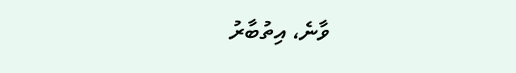ވާނެ، އިތުބާރު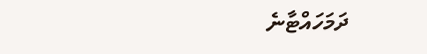ދަމަހައްޓާނެ